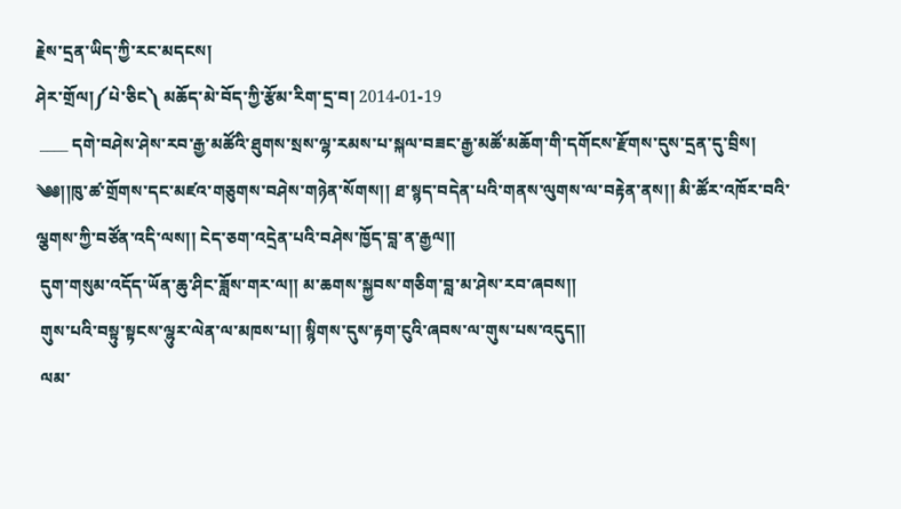རྗེས་དྲན་ཡིད་ཀྱི་རང་མདངས།
ཤེར་གྲོལ།༼པེ་ཅིང༽ མཆོད་མེ་བོད་ཀྱི་རྩོམ་རིག་དྲ་བ། 2014-01-19
 ____ དགེ་བཤེས་ཤེས་རབ་རྒྱ་མཚོའི་ཐུགས་སྲས་ལྷ་རམས་པ་སྐལ་བཟང་རྒྱ་མཚོ་མཆོག་གི་དགོངས་རྫོགས་དུས་དྲན་དུ་བྲིས།
༄༅།།ཁུ་ཚ་གྲོགས་དང་མཛའ་གཅུགས་བཤེས་གཉེན་སོགས།། ཐ་སྙད་བདེན་པའི་གནས་ལུགས་ལ་བརྟེན་ནས།། མི་ཚོར་འཁོར་བའི་ལྕགས་ཀྱི་བཙོན་འདི་ལས།། ངེད་ཅག་འདྲེན་པའི་བཤེས་ཁྱོད་བླ་ན་རྒྱལ།།
 དུག་གསུམ་འདོད་ཡོན་ཆུ་ཤིང་ཟློས་གར་ལ།། མ་ཆགས་སྐྱབས་གཅིག་བླ་མ་ཤེས་རབ་ཞབས།།
 གུས་པའི་བསྟུ་སྟངས་ལྷུར་ལེན་ལ་མཁས་པ།། སྙིགས་དུས་རྟག་ངུའི་ཞབས་ལ་གུས་པས་འདུད།།
 ལམ་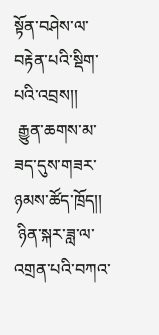སྟོན་བཤེས་ལ་བརྟེན་པའི་སྡིག་པའི་འབྲས།།
 རྒྱུན་ཆགས་མ་ཟད་དུས་གཟར་ཉམས་ཚོད་ཁྲོད།།
 ཉིན་སྐར་ཟླ་ལ་འགྲན་པའི་བཀའ་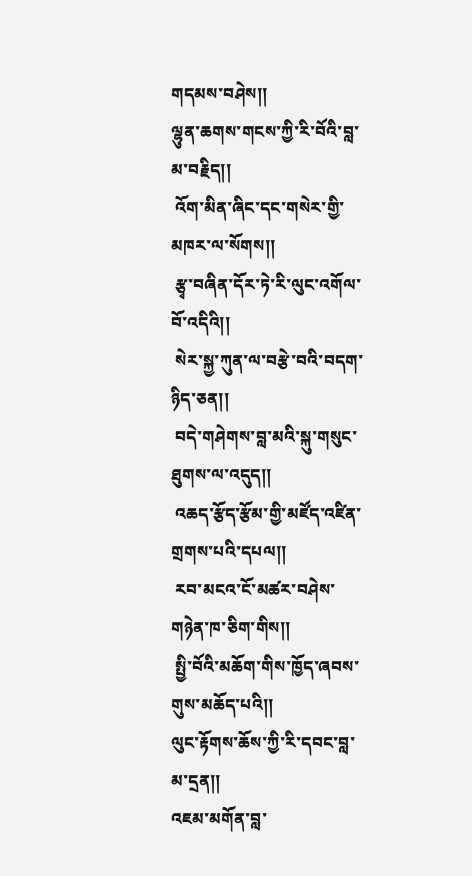གདམས་བཤེས།།
ལྷུན་ཆགས་གངས་ཀྱི་རི་བོའི་བླ་མ་བརྗིད།།
 འོག་མིན་ཞིང་དང་གསེར་གྱི་མཁར་ལ་སོགས།།
 རྩྭ་བཞིན་དོར་ཏེ་རི་ལུང་འགོལ་བོ་འདིའི།།
 སེར་སྐྱ་ཀུན་ལ་བརྩེ་བའི་བདག་ཉིད་ཅན།།
 བདེ་གཤེགས་བླ་མའི་སྐུ་གསུང་ཐུགས་ལ་འདུད།།
 འཆད་རྩོད་རྩོམ་གྱི་མཛོད་འཛིན་གྲགས་པའི་དཔལ།།
 རབ་མངའ་ངོ་མཚར་བཤེས་གཉེན་ཁ་ཅིག་གིས།།
 སྤྱི་བོའི་མཆོག་གིས་ཁྱོད་ཞབས་གུས་མཆོད་པའི།།
ལུང་རྟོགས་ཆོས་ཀྱི་རི་དབང་བླ་མ་དྲན།།
འཇམ་མགོན་བླ་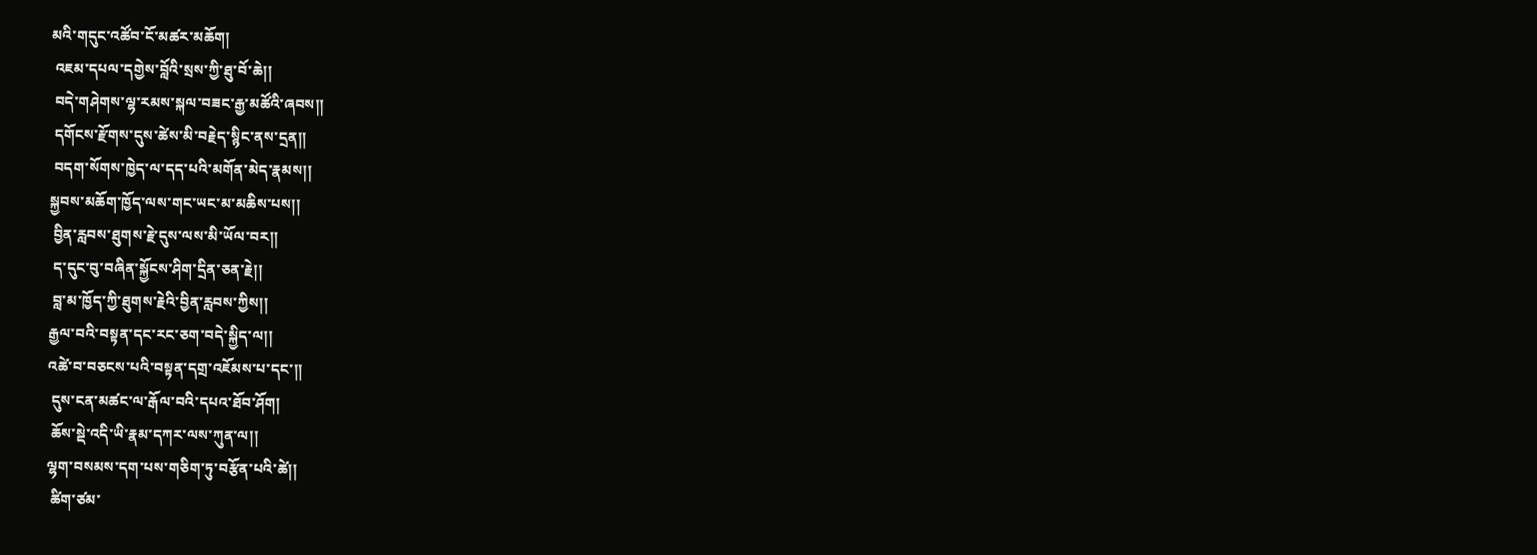མའི་གདུང་འཚོབ་ངོ་མཚར་མཆོག།
 འཇམ་དཔལ་དགྱེས་བློའི་སྲས་ཀྱི་ཐུ་བོ་ཆེ།།
 བདེ་གཤེགས་ལྷ་རམས་སྐལ་བཟང་རྒྱ་མཚོའི་ཞབས།།
 དགོངས་རྫོགས་དུས་ཚེས་མི་བརྗེད་སྙིང་ནས་དྲན།།
 བདག་སོགས་ཁྱེད་ལ་དད་པའི་མགོན་མེད་རྣམས།།
སྐྱབས་མཆོག་ཁྱོད་ལས་གང་ཡང་མ་མཆིས་པས།།
 བྱིན་རླབས་ཐུགས་རྗེ་དུས་ལས་མི་ཡོལ་བར།།
 ད་དུང་བུ་བཞིན་སྐྱོངས་ཤིག་དྲིན་ཅན་རྗེ།།
 བླ་མ་ཁྱོད་ཀྱི་ཐུགས་རྗེའི་བྱིན་རླབས་ཀྱིས།།
རྒྱལ་བའི་བསྟན་དང་རང་ཅག་བདེ་སྐྱིད་ལ།།
འཚེ་བ་བཅངས་པའི་བསྟན་དགྲ་འཇོམས་པ་དང་།།
 དུས་ངན་མཚང་ལ་རྒོལ་བའི་དཔའ་ཐོབ་ཤོག།
 ཆོས་སྡེ་འདི་ཡི་རྣམ་དཀར་ལས་ཀུན་ལ།།
ལྷག་བསམས་དག་པས་གཅིག་ཏུ་བརྩོན་པའི་ཚེ།།
 ཚིག་ཙམ་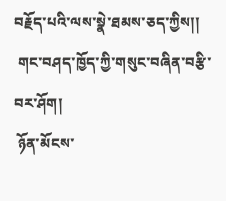བརྗོད་པའི་ལས་སྣེ་ཐམས་ཅད་ཀྱིས།།
 གང་བཤད་ཁྱོད་ཀྱི་གསུང་བཞིན་བརྩི་བར་ཤོག།
 ཉོན་མོངས་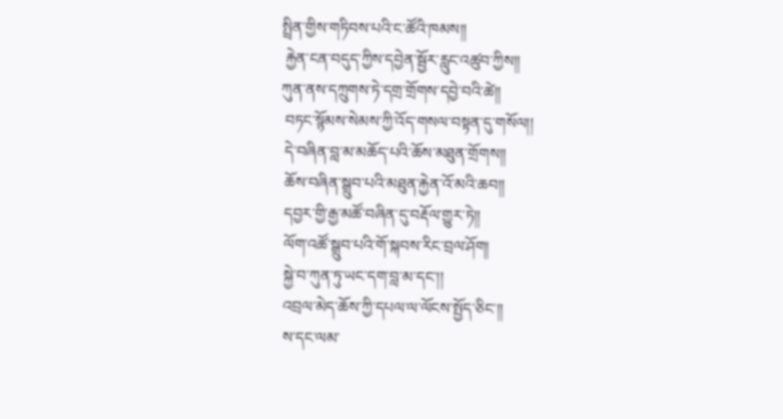སྤྲིན་གྱིས་གཏིབས་པའི་ང་ཚོའི་ཁམས།།
 རྐྱེན་ངན་བདུད་ཀྱིས་དབྱེན་སྦྱོར་རླུང་འཚུབ་ཀྱིས།།
ཀུན་ནས་དཀྲུགས་ཏེ་དགྲ་གྲོགས་དབྱེ་བའི་ཚེ།།
 བཏང་སྙོམས་སེམས་ཀྱི་འོད་གསལ་བསྟན་དུ་གསོལ།།
 དེ་བཞིན་བླ་མ་མཆོད་པའི་ཆོས་མཐུན་གྲོགས།།
 ཆོས་བཞིན་སྒྲུབ་པའི་མཐུན་རྐྱེན་འོ་མའི་ཆབ།།
 དབྱར་གྱི་རྒྱ་མཚོ་བཞིན་དུ་བརྡོལ་གྱུར་ཏེ།།
 ལོག་འཚོ་སྒྲུབ་པའི་གོ་སྐབས་རིང་བྲལ་ཤོག།
 སྐྱེ་བ་ཀུན་ཏུ་ཡང་དག་བླ་མ་དང་།།
 འབྲལ་མེད་ཆོས་ཀྱི་དཔལ་ལ་ལོངས་སྤྱོད་ཅིང་།།
 ས་དང་ལམ་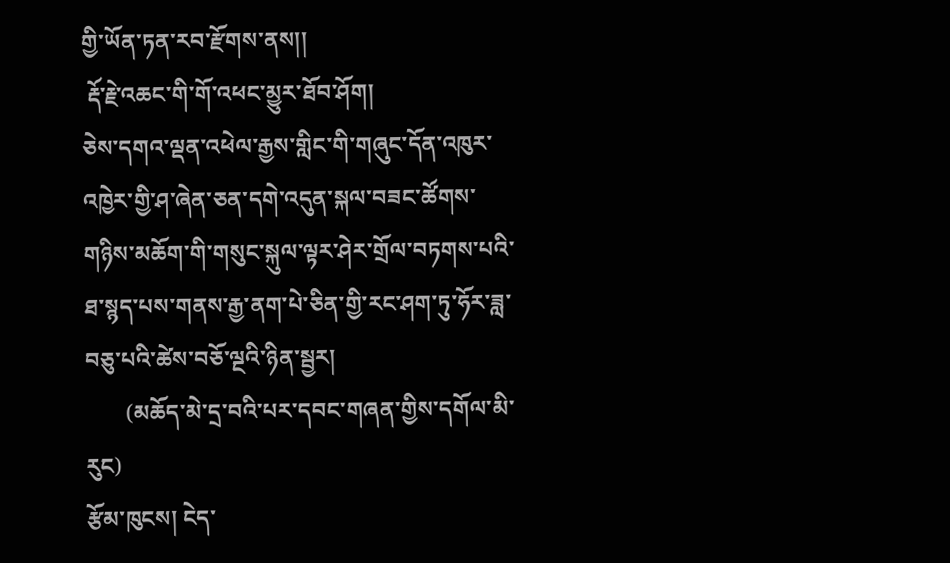གྱི་ཡོན་ཏན་རབ་རྫོགས་ནས།།
 རྡོ་རྗེ་འཆང་གི་གོ་འཕང་མྱུར་ཐོབ་ཤོག།
ཅེས་དགའ་ལྡན་འཕེལ་རྒྱས་གླིང་གི་གཞུང་དོན་འཁུར་འཁྱེར་གྱི་ཤ་ཞེན་ཅན་དགེ་འདུན་སྐལ་བཟང་ཚོགས་གཉིས་མཆོག་གི་གསུང་སྐུལ་ལྟར་ཤེར་གྲོལ་བཏགས་པའི་ཐ་སྙད་པས་གནས་རྒྱ་ནག་པེ་ཅིན་གྱི་རང་ཤག་ཏུ་ཧོར་ཟླ་བཅུ་པའི་ཚེས་བཅོ་ལྔའི་ཉིན་སྦྱར།
       (མཆོད་མེ་དྲ་བའི་པར་དབང་གཞན་གྱིས་དགོལ་མི་རུང)
རྩོམ་ཁུངས། ངེད་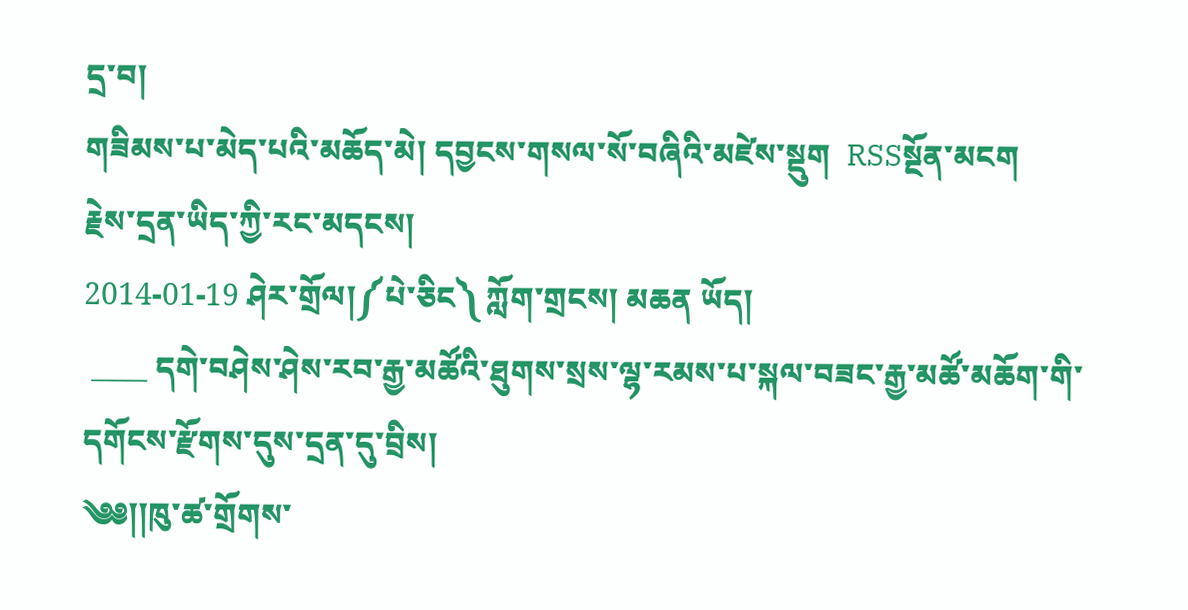དྲ་བ།
གཟིམས་པ་མེད་པའི་མཆོད་མེ། དབྱངས་གསལ་སོ་བཞིའི་མཛེས་སྡུག  RSSསྔོན་མངག
རྗེས་དྲན་ཡིད་ཀྱི་རང་མདངས།
2014-01-19 ཤེར་གྲོལ།༼པེ་ཅིང༽ ཀློག་གྲངས། མཆན ཡོད།
 ____ དགེ་བཤེས་ཤེས་རབ་རྒྱ་མཚོའི་ཐུགས་སྲས་ལྷ་རམས་པ་སྐལ་བཟང་རྒྱ་མཚོ་མཆོག་གི་དགོངས་རྫོགས་དུས་དྲན་དུ་བྲིས།
༄༅།།ཁུ་ཚ་གྲོགས་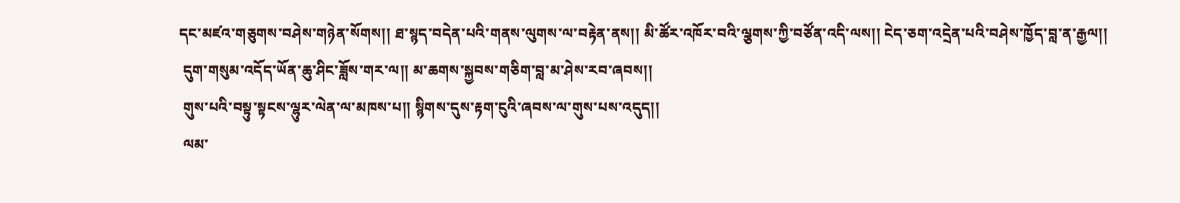དང་མཛའ་གཅུགས་བཤེས་གཉེན་སོགས།། ཐ་སྙད་བདེན་པའི་གནས་ལུགས་ལ་བརྟེན་ནས།། མི་ཚོར་འཁོར་བའི་ལྕགས་ཀྱི་བཙོན་འདི་ལས།། ངེད་ཅག་འདྲེན་པའི་བཤེས་ཁྱོད་བླ་ན་རྒྱལ།།
 དུག་གསུམ་འདོད་ཡོན་ཆུ་ཤིང་ཟློས་གར་ལ།། མ་ཆགས་སྐྱབས་གཅིག་བླ་མ་ཤེས་རབ་ཞབས།།
 གུས་པའི་བསྟུ་སྟངས་ལྷུར་ལེན་ལ་མཁས་པ།། སྙིགས་དུས་རྟག་ངུའི་ཞབས་ལ་གུས་པས་འདུད།།
 ལམ་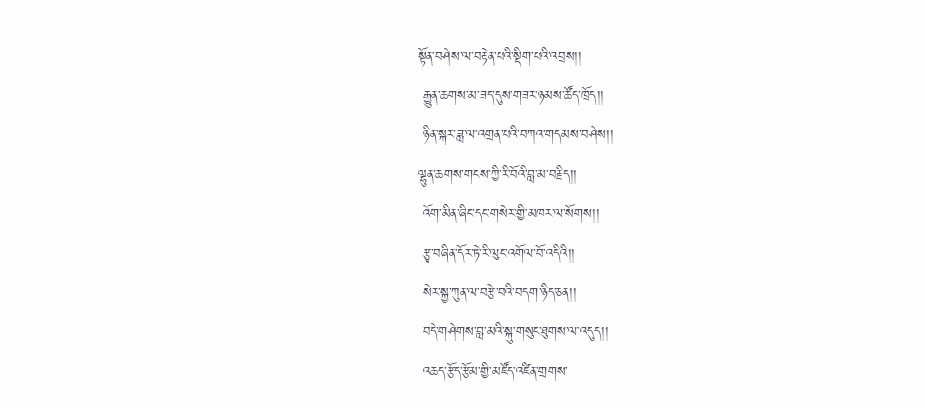སྟོན་བཤེས་ལ་བརྟེན་པའི་སྡིག་པའི་འབྲས།།
 རྒྱུན་ཆགས་མ་ཟད་དུས་གཟར་ཉམས་ཚོད་ཁྲོད།།
 ཉིན་སྐར་ཟླ་ལ་འགྲན་པའི་བཀའ་གདམས་བཤེས།།
ལྷུན་ཆགས་གངས་ཀྱི་རི་བོའི་བླ་མ་བརྗིད།།
 འོག་མིན་ཞིང་དང་གསེར་གྱི་མཁར་ལ་སོགས།།
 རྩྭ་བཞིན་དོར་ཏེ་རི་ལུང་འགོལ་བོ་འདིའི།།
 སེར་སྐྱ་ཀུན་ལ་བརྩེ་བའི་བདག་ཉིད་ཅན།།
 བདེ་གཤེགས་བླ་མའི་སྐུ་གསུང་ཐུགས་ལ་འདུད།།
 འཆད་རྩོད་རྩོམ་གྱི་མཛོད་འཛིན་གྲགས་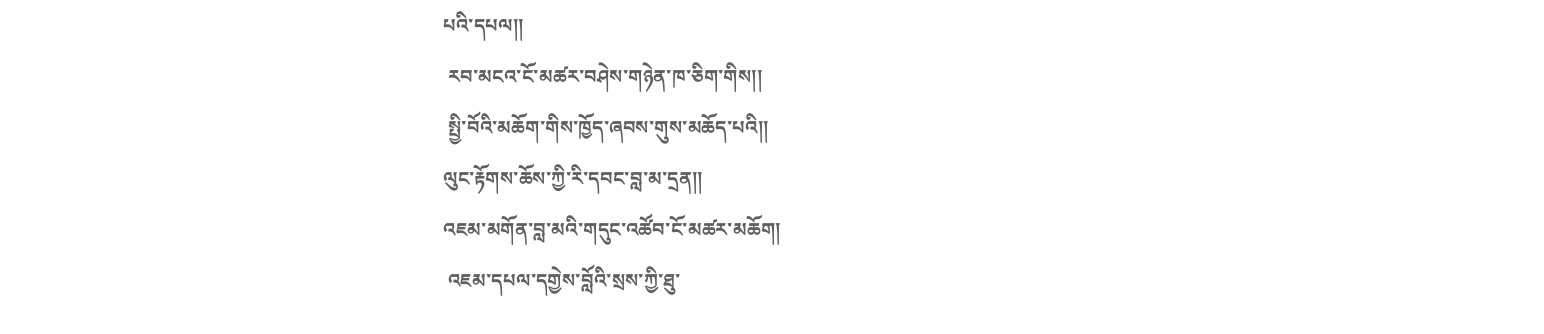པའི་དཔལ།།
 རབ་མངའ་ངོ་མཚར་བཤེས་གཉེན་ཁ་ཅིག་གིས།།
 སྤྱི་བོའི་མཆོག་གིས་ཁྱོད་ཞབས་གུས་མཆོད་པའི།།
ལུང་རྟོགས་ཆོས་ཀྱི་རི་དབང་བླ་མ་དྲན།།
འཇམ་མགོན་བླ་མའི་གདུང་འཚོབ་ངོ་མཚར་མཆོག།
 འཇམ་དཔལ་དགྱེས་བློའི་སྲས་ཀྱི་ཐུ་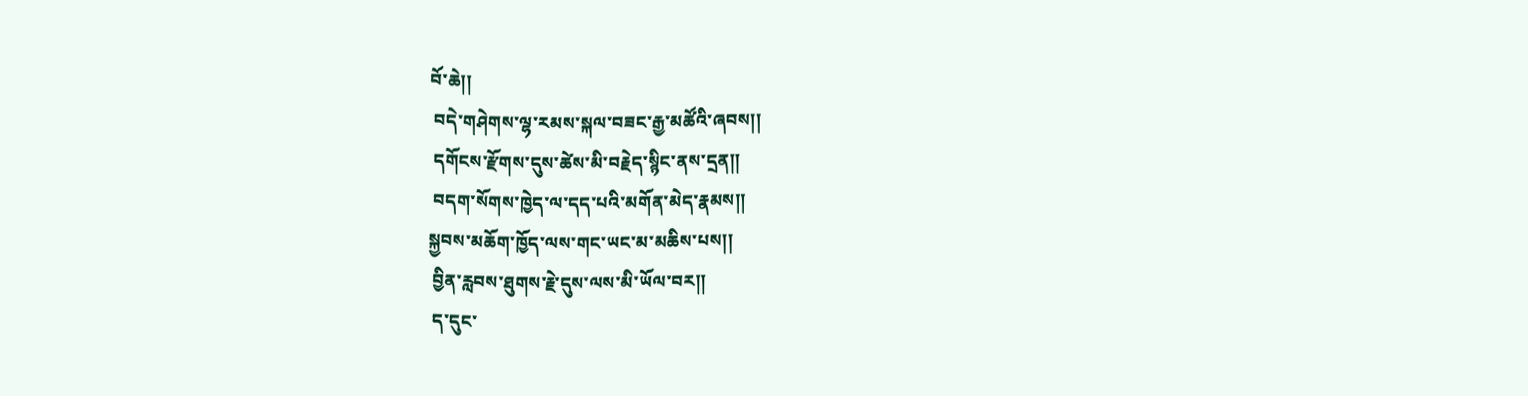བོ་ཆེ།།
 བདེ་གཤེགས་ལྷ་རམས་སྐལ་བཟང་རྒྱ་མཚོའི་ཞབས།།
 དགོངས་རྫོགས་དུས་ཚེས་མི་བརྗེད་སྙིང་ནས་དྲན།།
 བདག་སོགས་ཁྱེད་ལ་དད་པའི་མགོན་མེད་རྣམས།།
སྐྱབས་མཆོག་ཁྱོད་ལས་གང་ཡང་མ་མཆིས་པས།།
 བྱིན་རླབས་ཐུགས་རྗེ་དུས་ལས་མི་ཡོལ་བར།།
 ད་དུང་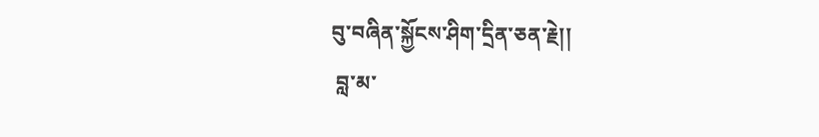བུ་བཞིན་སྐྱོངས་ཤིག་དྲིན་ཅན་རྗེ།།
 བླ་མ་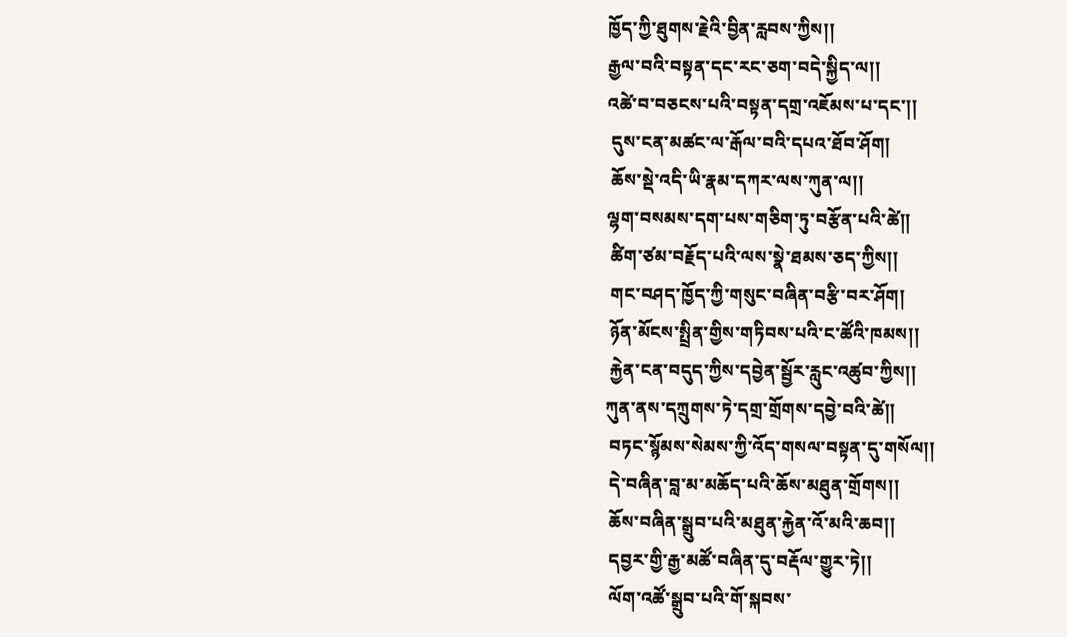ཁྱོད་ཀྱི་ཐུགས་རྗེའི་བྱིན་རླབས་ཀྱིས།།
རྒྱལ་བའི་བསྟན་དང་རང་ཅག་བདེ་སྐྱིད་ལ།།
འཚེ་བ་བཅངས་པའི་བསྟན་དགྲ་འཇོམས་པ་དང་།།
 དུས་ངན་མཚང་ལ་རྒོལ་བའི་དཔའ་ཐོབ་ཤོག།
 ཆོས་སྡེ་འདི་ཡི་རྣམ་དཀར་ལས་ཀུན་ལ།།
ལྷག་བསམས་དག་པས་གཅིག་ཏུ་བརྩོན་པའི་ཚེ།།
 ཚིག་ཙམ་བརྗོད་པའི་ལས་སྣེ་ཐམས་ཅད་ཀྱིས།།
 གང་བཤད་ཁྱོད་ཀྱི་གསུང་བཞིན་བརྩི་བར་ཤོག།
 ཉོན་མོངས་སྤྲིན་གྱིས་གཏིབས་པའི་ང་ཚོའི་ཁམས།།
 རྐྱེན་ངན་བདུད་ཀྱིས་དབྱེན་སྦྱོར་རླུང་འཚུབ་ཀྱིས།།
ཀུན་ནས་དཀྲུགས་ཏེ་དགྲ་གྲོགས་དབྱེ་བའི་ཚེ།།
 བཏང་སྙོམས་སེམས་ཀྱི་འོད་གསལ་བསྟན་དུ་གསོལ།།
 དེ་བཞིན་བླ་མ་མཆོད་པའི་ཆོས་མཐུན་གྲོགས།།
 ཆོས་བཞིན་སྒྲུབ་པའི་མཐུན་རྐྱེན་འོ་མའི་ཆབ།།
 དབྱར་གྱི་རྒྱ་མཚོ་བཞིན་དུ་བརྡོལ་གྱུར་ཏེ།།
 ལོག་འཚོ་སྒྲུབ་པའི་གོ་སྐབས་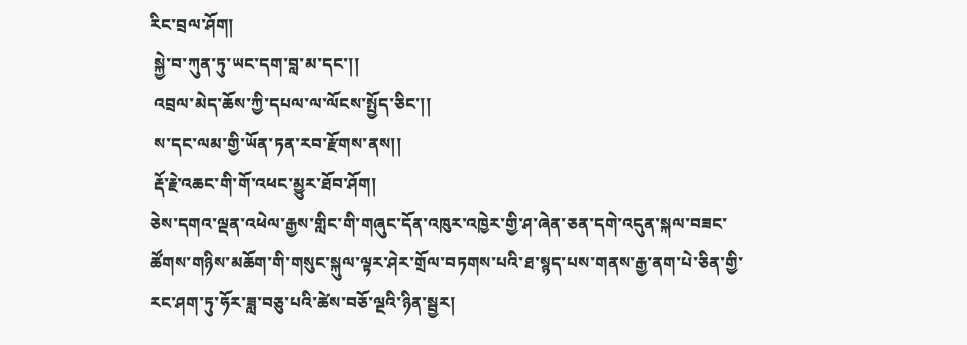རིང་བྲལ་ཤོག།
 སྐྱེ་བ་ཀུན་ཏུ་ཡང་དག་བླ་མ་དང་།།
 འབྲལ་མེད་ཆོས་ཀྱི་དཔལ་ལ་ལོངས་སྤྱོད་ཅིང་།།
 ས་དང་ལམ་གྱི་ཡོན་ཏན་རབ་རྫོགས་ནས།།
 རྡོ་རྗེ་འཆང་གི་གོ་འཕང་མྱུར་ཐོབ་ཤོག།
ཅེས་དགའ་ལྡན་འཕེལ་རྒྱས་གླིང་གི་གཞུང་དོན་འཁུར་འཁྱེར་གྱི་ཤ་ཞེན་ཅན་དགེ་འདུན་སྐལ་བཟང་ཚོགས་གཉིས་མཆོག་གི་གསུང་སྐུལ་ལྟར་ཤེར་གྲོལ་བཏགས་པའི་ཐ་སྙད་པས་གནས་རྒྱ་ནག་པེ་ཅིན་གྱི་རང་ཤག་ཏུ་ཧོར་ཟླ་བཅུ་པའི་ཚེས་བཅོ་ལྔའི་ཉིན་སྦྱར།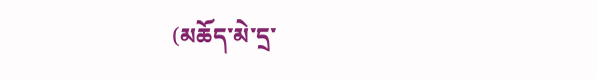(མཆོད་མེ་དྲ་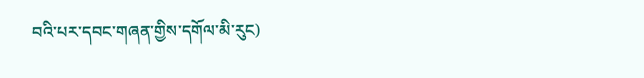བའི་པར་དབང་གཞན་གྱིས་དགོལ་མི་རུང)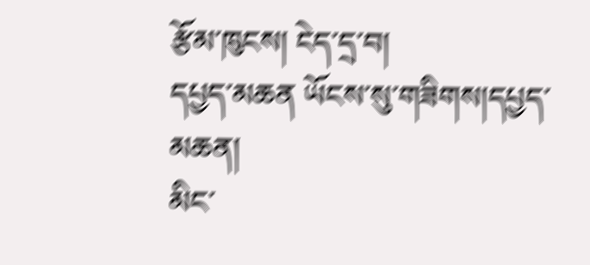རྩོམ་ཁུངས། ངེད་དྲ་བ།
དཔྱད་མཆན ཡོངས་སུ་གཟིགས།དཔྱད་མཆན།
མིང་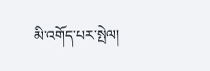མི་འགོད་པར་སྤེལ།